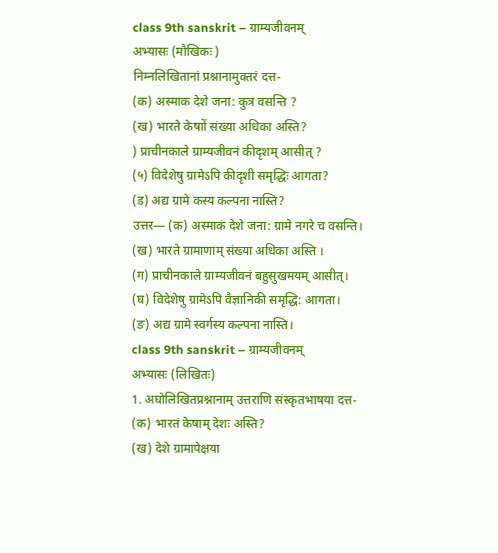class 9th sanskrit – ग्राम्यजीवनम्
अभ्यासः (मौखिकः )
निम्नलिखितानां प्रश्नानामुक्तरं दत्त-
(क) अस्माक देशे जना: कुत्र वसन्ति ?
(ख) भारते केषाों संख्या अधिका अस्ति?
) प्राचीनकाले ग्राम्यजीवनं कीदृशम् आसीत् ?
(५) विदेशेषु ग्रामेऽपि कीदृशी समृद्धिः आगता?
(ड) अद्य ग्रामे कस्य कल्पना नास्ति?
उत्तर— (क) अस्माकं देशे जना: ग्रामे नगरे च वसन्ति।
(ख) भारते ग्रामाणाम् संख्या अधिका अस्ति ।
(ग) प्राचीनकाले ग्राम्यजीवनं बहुसुखमयम् आसीत्।
(घ) विदेशेषु ग्रामेऽपि वैज्ञानिकी समृद्धि: आगता।
(ङ) अद्य ग्रामे स्वर्गस्य कल्पना नास्ति।
class 9th sanskrit – ग्राम्यजीवनम्
अभ्यासः (लिखितः)
1. अघोलिखितप्रश्नानाम् उत्तराणि संस्कृतभाषया दत्त-
(क) भारतं केषाम् देशः अस्ति?
(ख) देशे ग्रामापेक्षया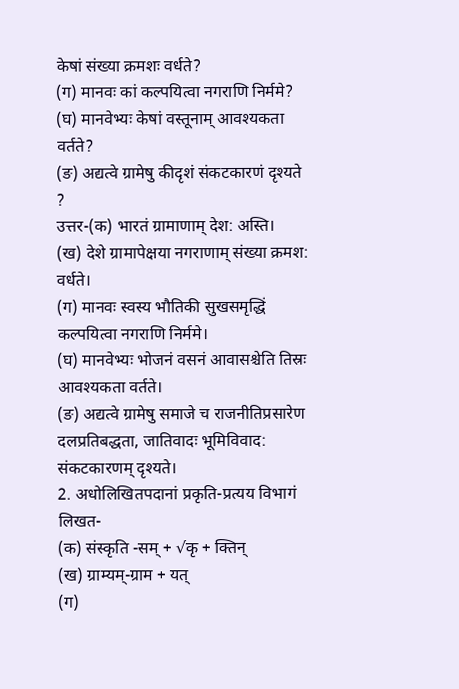केषां संख्या क्रमशः वर्धते?
(ग) मानवः कां कल्पयित्वा नगराणि निर्ममे?
(घ) मानवेभ्यः केषां वस्तूनाम् आवश्यकता वर्तते?
(ङ) अद्यत्वे ग्रामेषु कीदृशं संकटकारणं दृश्यते ?
उत्तर-(क) भारतं ग्रामाणाम् देश: अस्ति।
(ख) देशे ग्रामापेक्षया नगराणाम् संख्या क्रमश: वर्धते।
(ग) मानवः स्वस्य भौतिकी सुखसमृद्धिं कल्पयित्वा नगराणि निर्ममे।
(घ) मानवेभ्यः भोजनं वसनं आवासश्चेति तिस्रः आवश्यकता वर्तते।
(ङ) अद्यत्वे ग्रामेषु समाजे च राजनीतिप्रसारेण दलप्रतिबद्धता, जातिवादः भूमिविवाद: संकटकारणम् दृश्यते।
2. अधोलिखितपदानां प्रकृति-प्रत्यय विभागं लिखत-
(क) संस्कृति -सम् + √कृ + क्तिन्
(ख) ग्राम्यम्-ग्राम + यत्
(ग)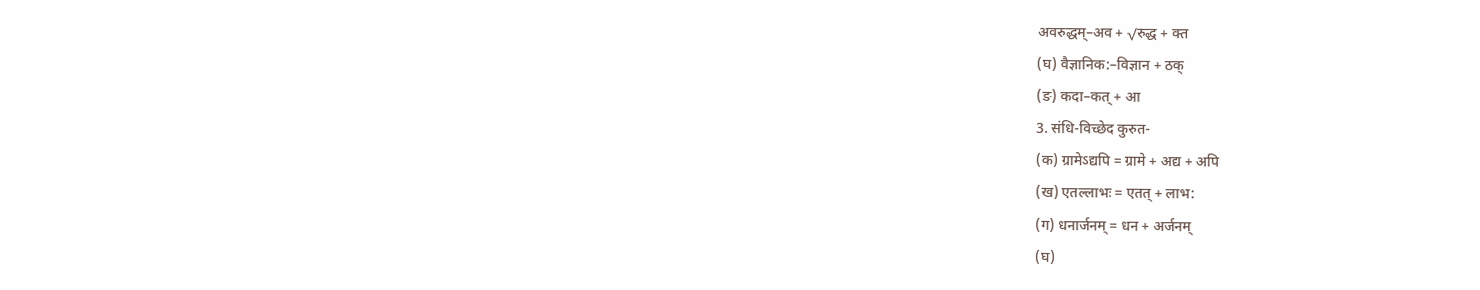अवरुद्धम्–अव + √रुद्ध + क्त
(घ) वैज्ञानिक:–विज्ञान + ठक्
(ङ) कदा–कत् + आ
3. संधि-विच्छेद कुरुत-
(क) ग्रामेऽद्यपि = ग्रामे + अद्य + अपि
(ख) एतल्लाभः = एतत् + लाभ:
(ग) धनार्जनम् = धन + अर्जनम्
(घ)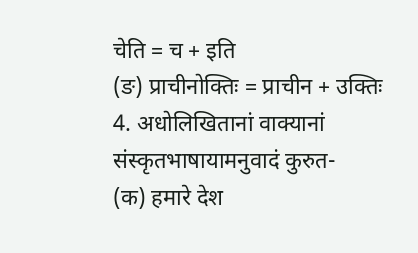चेति = च + इति
(ङ) प्राचीनोक्तिः = प्राचीन + उक्तिः
4. अधोलिखितानां वाक्यानां संस्कृतभाषायामनुवादं कुरुत-
(क) हमारे देश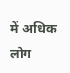में अधिक लोग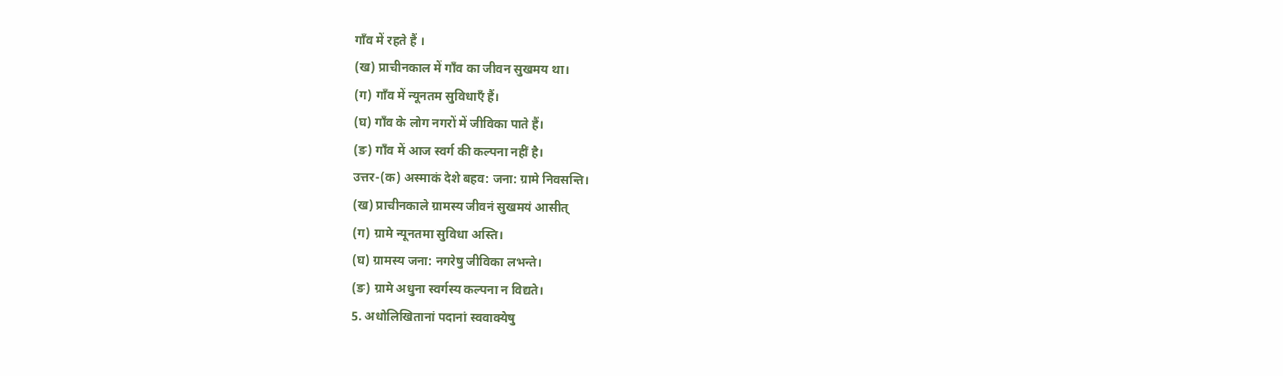गाँव में रहते हैं ।
(ख) प्राचीनकाल में गाँव का जीवन सुखमय था।
(ग) गाँव में न्यूनतम सुविधाएँ हैं।
(घ) गाँव के लोग नगरों में जीविका पाते हैं।
(ङ) गाँव में आज स्वर्ग की कल्पना नहीं है।
उत्तर-(क) अस्माकं देशे बहव: जना: ग्रामे निवसन्ति।
(ख) प्राचीनकाले ग्रामस्य जीवनं सुखमयं आसीत्
(ग) ग्रामे न्यूनतमा सुविधा अस्ति।
(घ) ग्रामस्य जना: नगरेषु जीविका लभन्ते।
(ङ) ग्रामे अधुना स्वर्गस्य कल्पना न विद्यते।
5. अधोलिखितानां पदानां स्ववाक्येषु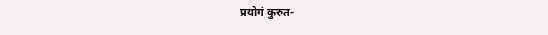प्रयोगं कुरुत-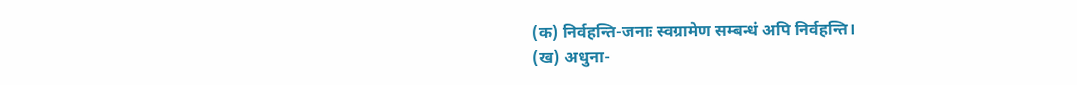(क) निर्वहन्ति-जनाः स्वग्रामेण सम्बन्धं अपि निर्वहन्ति।
(ख) अधुना-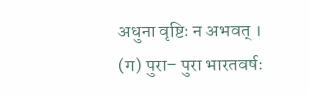अधुना वृष्टिः न अभवत् ।
(ग) पुरा– पुरा भारतवर्षः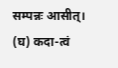सम्पन्नः आसीत्।
(घ) कदा-त्वं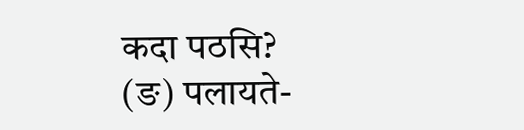कदा पठसि?
(ङ) पलायते-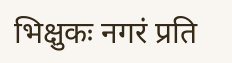भिक्षुकः नगरं प्रति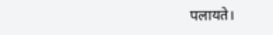पलायते।